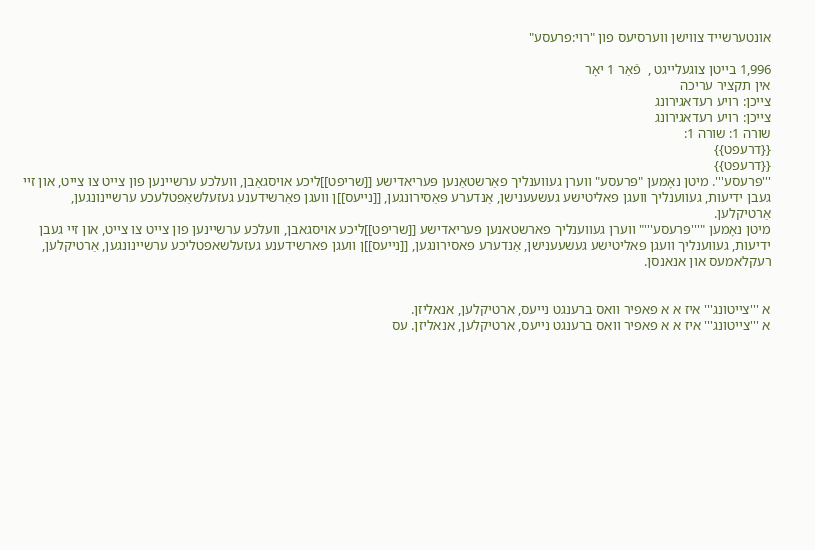אונטערשייד צווישן ווערסיעס פון "רוי:פרעסע"

1,996 בייטן צוגעלייגט ,  פֿאַר 1 יאָר
אין תקציר עריכה
צייכן: רויע רעדאגירונג
צייכן: רויע רעדאגירונג
שורה 1: שורה 1:
{{דרעפט}}
{{דרעפט}}
'''פּרעסע'''. מיטן נאָמען "פּרעסע" ווערן געווענליך פאַרשטאַנען פּעריאדישע [[שריפט]]ליכע אויסגאַבן, וועלכע ערשיינען פון צייט צו צייט, און זיי געבן ידיעות, געווענליך וועגן פּאליטישע געשעענישן, אַנדערע פּאַסירונגען, [[נייעס]]ן וועגן פאַרשידענע געזעלשאַפטלעכע ערשיינונגען, אַרטיקלען.
מיטן נאָמען "'''פּרעסע'''" ווערן געווענליך פארשטאנען פּעריאדישע [[שריפט]]ליכע אויסגאבן, וועלכע ערשיינען פון צייט צו צייט, און זיי געבן ידיעות, געווענליך וועגן פּאליטישע געשעענישן, אַנדערע פּאסירונגען, [[נייעס]]ן וועגן פארשידענע געזעלשאפטליכע ערשיינונגען, אַרטיקלען, רעקלאמעס און אנאנסן.


א '''צייטונג''' איז א א פאפיר וואס ברענגט נייעס, ארטיקלען, אנאליזן.
א '''צייטונג''' איז א א פאפיר וואס ברענגט נייעס, ארטיקלען, אנאליזן. עס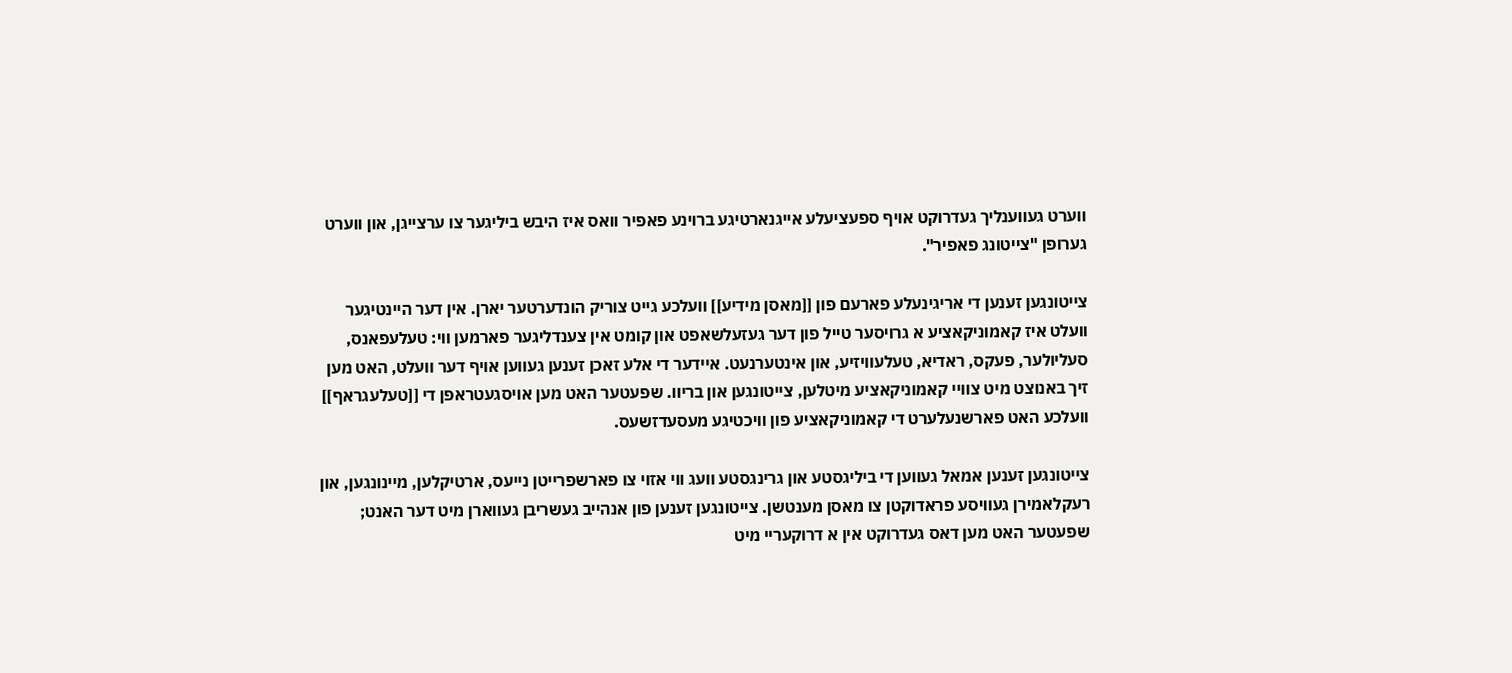ווערט געווענליך געדרוקט אויף ספעציעלע אייגנארטיגע ברוינע פאפיר וואס איז היבש ביליגער צו ערצייגן, און ווערט גערופן "צייטונג פאפיר".

צייטונגען זענען די אריגינעלע פארעם פון [[מאסן מידיע]] וועלכע גייט צוריק הונדערטער יארן. אין דער היינטיגער וועלט איז קאמוניקאציע א גרויסער טייל פון דער געזעלשאפט און קומט אין צענדליגער פארמען ווי: טעלעפאנס, סעליולער, פעקס, ראדיא, טעלעוויזיע, און אינטערנעט. איידער די אלע זאכן זענען געווען אויף דער וועלט, האט מען זיך באנוצט מיט צוויי קאמוניקאציע מיטלען, צייטונגען און בריוו. שפעטער האט מען אויסגעטראפן די [[טעלעגראף]] וועלכע האט פארשנעלערט די קאמוניקאציע פון וויכטיגע מעסעדזשעס.

צייטונגען זענען אמאל געווען די ביליגסטע און גרינגסטע וועג ווי אזוי צו פארשפרייטן נייעס, ארטיקלען, מיינונגען, און רעקלאמירן געוויסע פראדוקטן צו מאסן מענטשן. צייטונגען זענען פון אנהייב געשריבן געווארן מיט דער האנט; שפעטער האט מען דאס געדרוקט אין א דרוקעריי מיט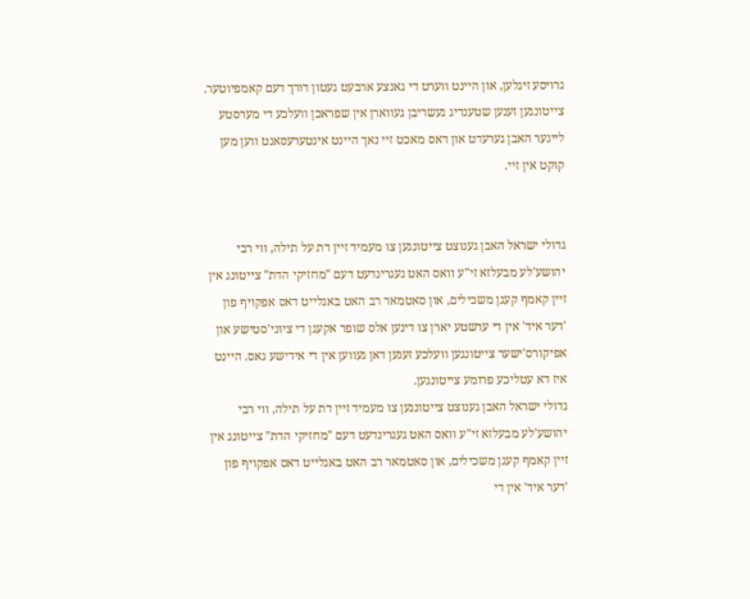גרויסע זיגלען, און היינט ווערט די גאנצע ארבעט געטון דורך דעם קאמפיוטער. צייטונגען זענען שטענדיג געשריבן געווארן אין שפראכן וועלכע די מערסטע ליינער האבן גערעדט און דאס מאכט זיי נאך היינט אינטערעסאנט ווען מען קוקט אין זיי.


גדולי ישראל האבן גענוצט צייטונגען צו מעמיד זיין דת על תילה, ווי רבי יהושע'לע מבעלזא זי"ע וואס האט געגרינדעט דעם "מחזיקי הדת" צייטונג אין זיין קאמף קעגן משכילים, און סאטמאר רב האט באגלייט דאס אפקויף פון 'דער איד' אין די ערשטע יארן צו דינען אלס שופר אקעגן די ציוני'סטישע און אפיקורס'ישער צייטונגען וועלכע זענען דאן געווען אין די אידישע גאס. היינט איז דא עטליכע פרומע צייטונגען.
גדולי ישראל האבן גענוצט צייטונגען צו מעמיד זיין דת על תילה, ווי רבי יהושע'לע מבעלזא זי"ע וואס האט געגרינדעט דעם "מחזיקי הדת" צייטונג אין זיין קאמף קעגן משכילים, און סאטמאר רב האט באגלייט דאס אפקויף פון 'דער איד' אין די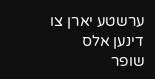ערשטע יארן צו דינען אלס שופר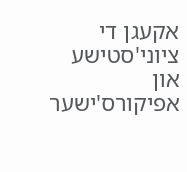אקעגן די ציוני'סטישע און אפיקורס'ישער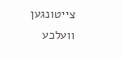צייטונגען וועלכע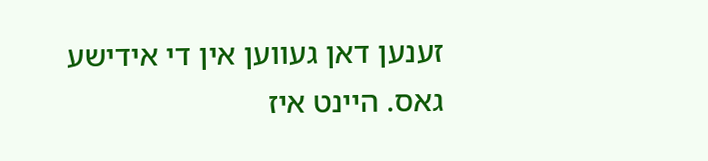זענען דאן געווען אין די אידישע גאס. היינט איז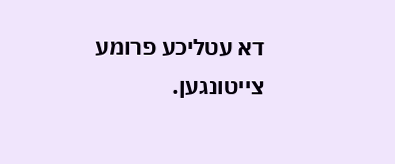דא עטליכע פרומע צייטונגען.